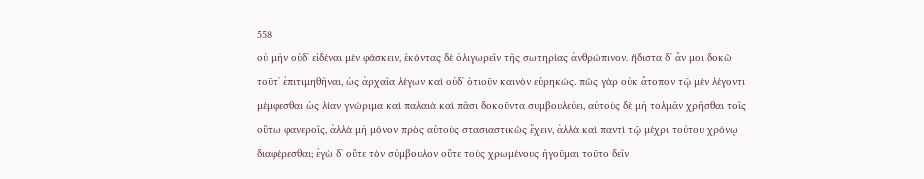558
οὐ μὴν οὐδʼ εἰδέναι μὲν φάσκειν, ἑκόντας δὲ ὀλιγωρεῖν τῆς σωτηρίας ἀνθρώπινον. ἥδιστα δʼ ἄν μοι δοκῶ τοῦτʼ ἐπιτιμηθῆναι, ὡς ἀρχαῖα λέγων καὶ οὐδʼ ὁτιοῦν καινὸν εὑρηκώς. πῶς γὰρ οὐκ ἄτοπον τῷ μὲν λέγοντι μέμφεσθαι ὡς λίαν γνώριμα καὶ παλαιὰ καὶ πᾶσι δοκοῦντα συμβουλεύει, αὐτοὺς δὲ μὴ τολμᾶν χρῆσθαι τοῖς οὕτω φανεροῖς, ἀλλὰ μὴ μόνον πρὸς αὑτοὺς στασιαστικῶς ἔχειν, ἀλλὰ καὶ παντὶ τῷ μέχρι τούτου χρόνῳ διαφέρεσθαι; ἐγὼ δʼ οὔτε τὸν σύμβουλον οὔτε τοὺς χρωμένους ἡγοῦμαι τοῦτο δεῖν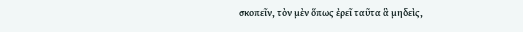σκοπεῖν, τὸν μὲν ὅπως ἐρεῖ ταῦτα ἃ μηδεὶς,